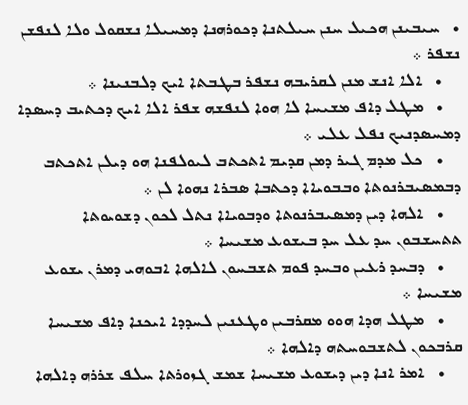•   ܚܝܒܝܢܢ ܗܟܝܠ ܚܢܢ ܚܝܠܬܢܐ ܕܟܘܪܗܢܐ ܕܡܚܝܠܐ ܢܫܩܘܠ ܘܠܐ ܠܢܦܫܢ ܢܫܦܪ ܀
    •   ܐܠܐ ܐܢܫ ܡܢܢ ܠܩܪܝܒܗ ܢܫܦܪ ܒܛܒܬܐ ܐܝܟ ܕܠܒܢܝܢܐ ܀
    •   ܡܛܠ ܕܐܦ ܡܫܝܚܐ ܠܐ ܗܘܐ ܠܢܦܫܗ ܫܦܪ ܐܠܐ ܐܝܟ ܕܟܬܝܒ ܕܚܤܕܐ ܕܡܚܤܕܢܝܟ ܢܦܠ ܥܠܝ ܀
    •   ܟܠ ܡܕܡ ܓܝܪ ܕܡܢ ܩܕܝܡ ܐܬܟܬܒ ܠܝܘܠܦܢܐ ܗܘ ܕܝܠܢ ܐܬܟܬܒ ܕܒܡܤܝܒܪܢܘܬܐ ܘܒܒܘܝܐܐ ܕܟܬܒܐ ܤܒܪܐ ܢܗܘܐ ܠܢ ܀
    •   ܐܠܗܐ ܕܝܢ ܕܡܤܝܒܪܢܘܬܐ ܘܕܒܘܝܐܐ ܢܬܠ ܠܟܘܢ ܕܫܘܝܘܬܐ ܬܬܚܫܒܘܢ ܚܕ ܥܠ ܚܕ ܒܝܫܘܥ ܡܫܝܚܐ ܀
    •   ܕܒܚܕ ܪܥܝܢ ܘܒܚܕ ܦܘܡ ܬܫܒܚܘܢ ܠܐܠܗܐ ܐܒܘܗܝ ܕܡܪܢ ܝܫܘܥ ܡܫܝܚܐ ܀
    •   ܡܛܠ ܗܕܐ ܗܘܘ ܡܩܪܒܝܢ ܘܛܥܢܝܢ ܠܚܕܕܐ ܐܝܟܢܐ ܕܐܦ ܡܫܝܚܐ ܩܪܒܟܘܢ ܠܬܫܒܘܚܬܗ ܕܐܠܗܐ ܀
    •   ܐܡܪ ܐܢܐ ܕܝܢ ܕܝܫܘܥ ܡܫܝܚܐ ܫܡܫ ܓܙܘܪܬܐ ܚܠܦ ܫܪܪܗ ܕܐܠܗܐ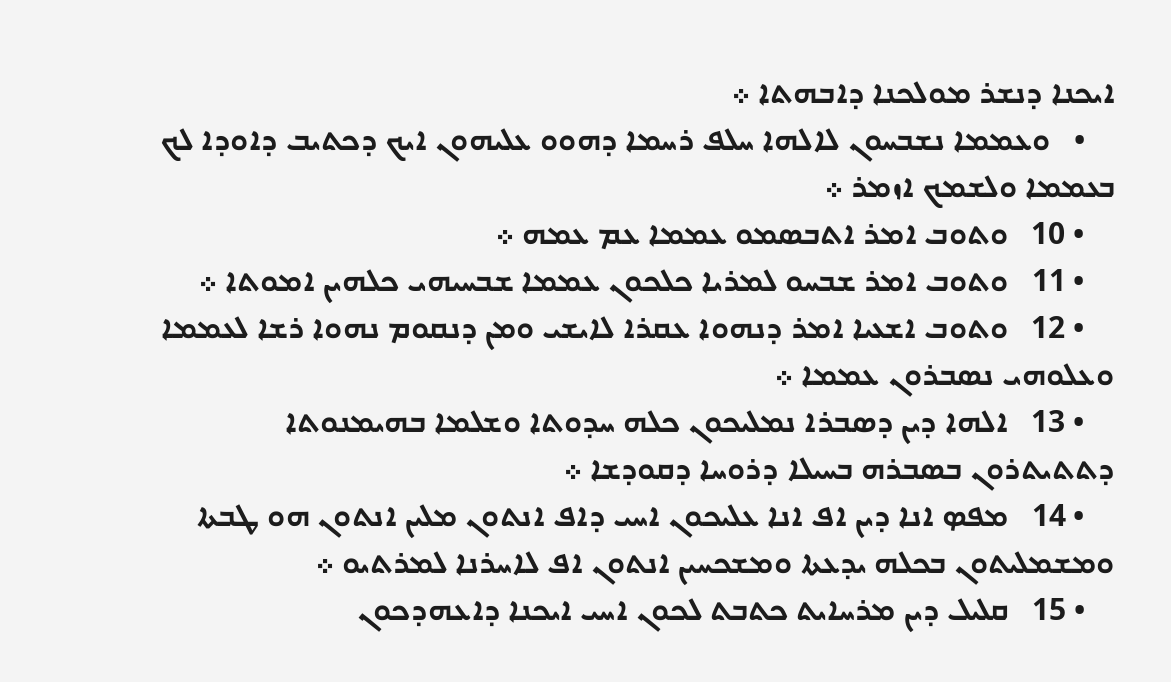ܐܝܟܢܐ ܕܢܫܪ ܡܘܠܟܢܐ ܕܐܒܗܬܐ ܀
    •   ܘܥܡܡܐ ܢܫܒܚܘܢ ܠܐܠܗܐ ܚܠܦ ܪܚܡܐ ܕܗܘܘ ܥܠܝܗܘܢ ܐܝܟ ܕܟܬܝܒ ܕܐܘܕܐ ܠܟ ܒܥܡܡܐ ܘܠܫܡܟ ܐܙܡܪ ܀
    • 10   ܘܬܘܒ ܐܡܪ ܐܬܒܤܡܘ ܥܡܡܐ ܥܡ ܥܡܗ ܀
    • 11   ܘܬܘܒ ܐܡܪ ܫܒܚܘ ܠܡܪܝܐ ܟܠܟܘܢ ܥܡܡܐ ܫܒܚܝܗܝ ܟܠܗܝܢ ܐܡܘܬܐ ܀
    • 12   ܘܬܘܒ ܐܫܥܝܐ ܐܡܪ ܕܢܗܘܐ ܥܩܪܐ ܠܐܝܫܝ ܘܡܢ ܕܢܩܘܡ ܢܗܘܐ ܪܫܐ ܠܥܡܡܐ ܘܥܠܘܗܝ ܢܤܒܪܘܢ ܥܡܡܐ ܀
    • 13   ܐܠܗܐ ܕܝܢ ܕܤܒܪܐ ܢܡܠܝܟܘܢ ܟܠܗ ܚܕܘܬܐ ܘܫܠܡܐ ܒܗܝܡܢܘܬܐ ܕܬܬܝܬܪܘܢ ܒܤܒܪܗ ܒܚܝܠܐ ܕܪܘܚܐ ܕܩܘܕܫܐ ܀
    • 14   ܡܦܤ ܐܢܐ ܕܝܢ ܐܦ ܐܢܐ ܥܠܝܟܘܢ ܐܚܝ ܕܐܦ ܐܢܬܘܢ ܡܠܝܢ ܐܢܬܘܢ ܗܘ ܛܒܬܐ ܘܡܫܡܠܝܬܘܢ ܒܟܠܗ ܝܕܥܬܐ ܘܡܫܟܚܝܢ ܐܢܬܘܢ ܐܦ ܠܐܚܪܢܐ ܠܡܪܬܝܘ ܀
    • 15   ܩܠܝܠ ܕܝܢ ܡܪܚܐܝܬ ܟܬܒܬ ܠܟܘܢ ܐܚܝ ܐܝܟܢܐ ܕܐܥܗܕܟܘܢ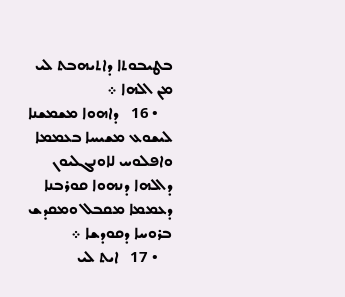ܒܛܝܒܘܬܐ ܕܐܬܝܗܒܬ ܠܝ ܡܢ ܐܠܗܐ ܀
    • 16   ܕܐܗܘܐ ܡܫܡܫܢܐ ܠܝܫܘܥ ܡܫܝܚܐ ܒܥܡܡܐ ܘܐܦܠܘܚ ܠܐܘܢܓܠܝܘܢ ܕܐܠܗܐ ܕܢܗܘܐ ܩܘܪܒܢܐ ܕܥܡܡܐ ܡܩܒܠ ܘܡܩܕܫ ܒܪܘܚܐ ܕܩܘܕܫܐ ܀
    • 17   ܐܝܬ ܠܝ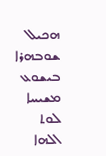ܗܟܝܠ ܫܘܒܗܪܐ ܒܝܫܘܥ ܡܫܝܚܐ ܠܘܬ ܐܠܗܐ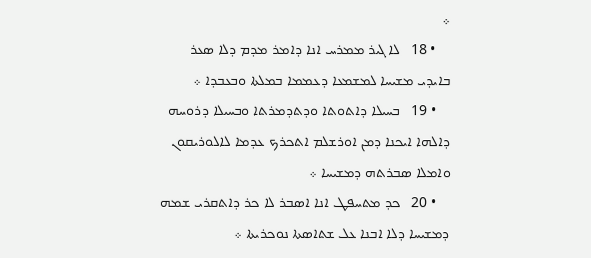܀
    • 18   ܠܐ ܓܝܪ ܡܡܪܚ ܐܢܐ ܕܐܡܪ ܡܕܡ ܕܠܐ ܤܥܪ ܒܐܝܕܝ ܡܫܝܚܐ ܠܡܫܡܥܐ ܕܥܡܡܐ ܒܡܠܬܐ ܘܒܥܒܕܐ ܀
    • 19   ܒܚܝܠܐ ܕܐܬܘܬܐ ܘܕܬܕܡܪܬܐ ܘܒܚܝܠܐ ܕܪܘܚܗ ܕܐܠܗܐ ܐܝܟܢܐ ܕܡܢ ܐܘܪܫܠܡ ܐܬܟܪܟ ܥܕܡܐ ܠܐܠܘܪܝܩܘܢ ܘܐܡܠܐ ܤܒܪܬܗ ܕܡܫܝܚܐ ܀
    • 20   ܟܕ ܡܬܚܦܛ ܐܢܐ ܐܤܒܪ ܠܐ ܟܪ ܕܐܬܩܪܝ ܫܡܗ ܕܡܫܝܚܐ ܕܠܐ ܐܒܢܐ ܥܠ ܫܬܐܤܬܐ ܢܘܟܪܝܬܐ ܀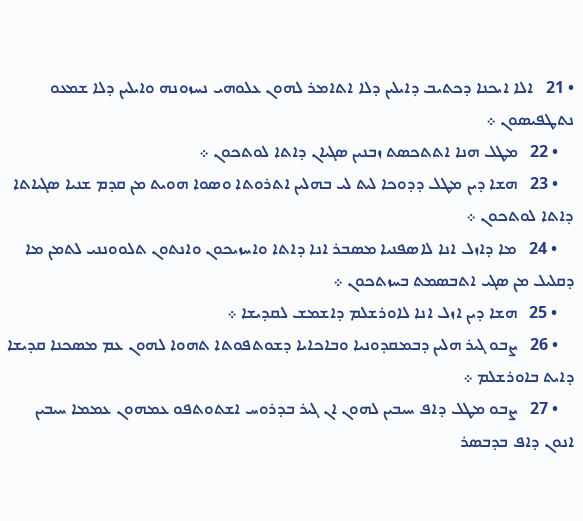• 21   ܐܠܐ ܐܝܟܢܐ ܕܟܬܝܒ ܕܐܝܠܝܢ ܕܠܐ ܐܬܐܡܪ ܠܗܘܢ ܥܠܘܗܝ ܢܚܙܘܢܗ ܘܐܝܠܝܢ ܕܠܐ ܫܡܥܘ ܢܬܛܦܝܤܘܢ ܀
    • 22   ܡܛܠ ܗܢܐ ܐܬܬܟܤܬ ܙܒܢܝܢ ܤܓܝܐܢ ܕܐܬܐ ܠܘܬܟܘܢ ܀
    • 23   ܗܫܐ ܕܝܢ ܡܛܠ ܕܕܘܟܐ ܠܝܬ ܠܝ ܒܗܠܝܢ ܐܬܪܘܬܐ ܘܤܘܐ ܗܘܝܬ ܡܢ ܩܕܡ ܫܢܝܐ ܤܓܝܐܬܐ ܕܐܬܐ ܠܘܬܟܘܢ ܀
    • 24   ܡܐ ܕܐܙܠ ܐܢܐ ܠܐܤܦܢܝܐ ܡܤܒܪ ܐܢܐ ܕܐܬܐ ܘܐܚܙܝܟܘܢ ܘܐܢܬܘܢ ܬܠܘܘܢܢܝ ܠܬܡܢ ܡܐ ܕܩܠܝܠ ܡܢ ܤܓܝ ܐܬܒܤܡܬ ܒܚܙܬܟܘܢ ܀
    • 25   ܗܫܐ ܕܝܢ ܐܙܠ ܐܢܐ ܠܐܘܪܫܠܡ ܕܐܫܡܫ ܠܩܕܝܫܐ ܀
    • 26   ܨܒܘ ܓܝܪ ܗܠܝܢ ܕܒܡܩܕܘܢܝܐ ܘܒܐܟܐܝܐ ܕܫܘܬܦܘܬܐ ܬܗܘܐ ܠܗܘܢ ܥܡ ܡܤܟܢܐ ܩܕܝܫܐ ܕܐܝܬ ܒܐܘܪܫܠܡ ܀
    • 27   ܨܒܘ ܡܛܠ ܕܐܦ ܚܝܒܝܢ ܠܗܘܢ ܐܢ ܓܝܪ ܒܕܪܘܚ ܐܫܬܘܬܦܘ ܥܡܗܘܢ ܥܡܡܐ ܚܝܒܝܢ ܐܢܘܢ ܕܐܦ ܒܕܒܤܪ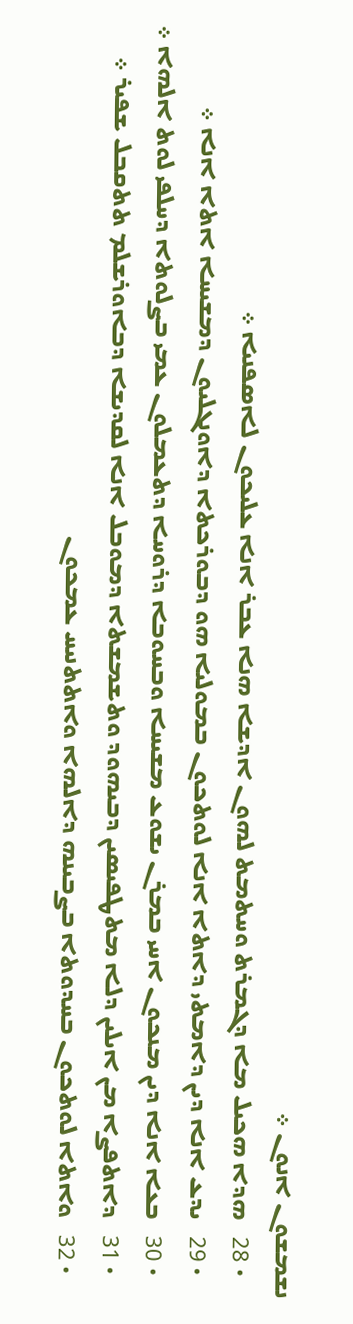ܢܫܡܫܘܢ ܐܢܘܢ ܀
    • 28   ܗܕܐ ܗܟܝܠ ܡܐ ܕܓܡܪܬ ܘܚܬܡܬ ܠܗܘܢ ܐܕܫܐ ܗܢܐ ܥܒܪ ܐܢܐ ܥܠܝܟܘܢ ܠܐܤܦܢܝܐ ܀
    • 29   ܝܕܥ ܐܢܐ ܕܝܢ ܕܐܡܬܝ ܕܐܬܐ ܐܢܐ ܠܘܬܟܘܢ ܒܡܘܠܝܐ ܗܘ ܕܒܘܪܟܬܐ ܕܐܘܢܓܠܝܘܢ ܕܡܫܝܚܐ ܐܬܐ ܐܢܐ ܀
    • 30   ܒܥܐ ܐܢܐ ܕܝܢ ܡܢܟܘܢ ܐܚܝ ܒܡܪܢ ܝܫܘܥ ܡܫܝܚܐ ܘܒܚܘܒܐ ܕܪܘܚܐ ܕܬܥܡܠܘܢ ܥܡܝ ܒܨܠܘܬܐ ܕܚܠܦܝ ܠܘܬ ܐܠܗܐ ܀
    • 31   ܕܐܬܦܨܐ ܡܢ ܐܝܠܝܢ ܕܠܐ ܡܬܛܦܝܤܝܢ ܕܒܝܗܘܕ ܘܬܫܡܫܬܐ ܕܡܘܒܠ ܐܢܐ ܠܩܕܝܫܐ ܕܒܐܘܪܫܠܡ ܬܬܩܒܠ ܫܦܝܪ ܀
    • 32   ܘܐܬܐ ܠܘܬܟܘܢ ܒܚܕܘܬܐ ܒܨܒܝܢܗ ܕܐܠܗܐ ܘܐܬܬܢܝܚ ܥܡܟܘܢ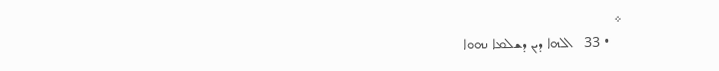܀
    • 33   ܐܠܗܐ ܕܝܢ ܕܫܠܡܐ ܢܗܘܐ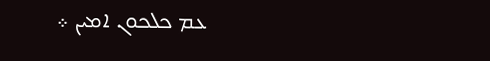ܥܡ ܟܠܟܘܢ ܐܡܝܢ ܀